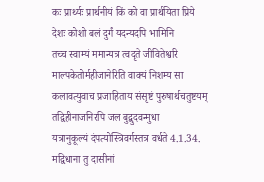कः प्रार्थ्यः प्रार्थनीयं किं को वा प्रार्थयिता प्रिये
देशः कोशो बलं दुर्गं यदन्यदपि भामिनि
तच्च स्वाम्यं ममान्यत्र त्वदृते जीवितेश्वरि
माल्पकेतोर्महीजानेरिति वाक्यं निशम्य सा
कलावत्युवाच प्रजाहिताय संसृष्टं पुरुषार्थचतुष्टयम्
तद्विहीनाजनिरपि जल बुद्बुदवन्मुधा
यत्रानुकूल्यं दंपत्योस्त्रिवर्गस्तत्र वर्धते 4.1.34.
मद्विधाना तु दासीनां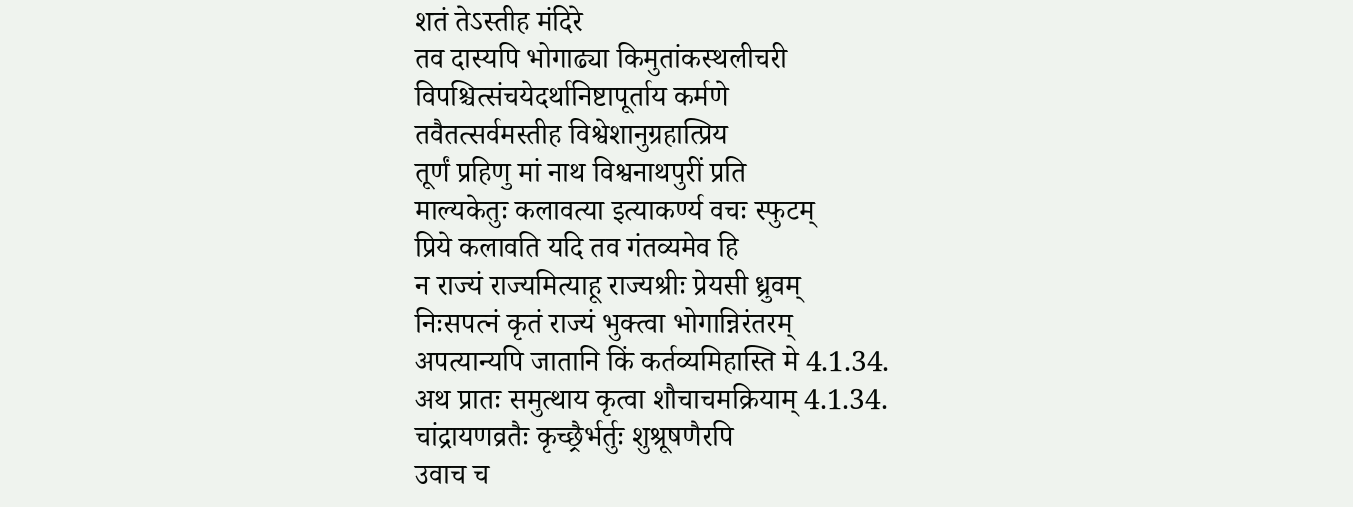शतं तेऽस्तीह मंदिरे
तव दास्यपि भोगाढ्या किमुतांकस्थलीचरी
विपश्चित्संचयेदर्थानिष्टापूर्ताय कर्मणे
तवैतत्सर्वमस्तीह विश्वेशानुग्रहात्प्रिय
तूर्णं प्रहिणु मां नाथ विश्वनाथपुरीं प्रति
माल्यकेतुः कलावत्या इत्याकर्ण्य वचः स्फुटम्
प्रिये कलावति यदि तव गंतव्यमेव हि
न राज्यं राज्यमित्याहू राज्यश्रीः प्रेयसी ध्रुवम्
निःसपत्नं कृतं राज्यं भुक्त्वा भोगान्निरंतरम्
अपत्यान्यपि जातानि किं कर्तव्यमिहास्ति मे 4.1.34.
अथ प्रातः समुत्थाय कृत्वा शौचाचमक्रियाम् 4.1.34.
चांद्रायणव्रतैः कृच्छ्रैर्भर्तुः शुश्रूषणैरपि
उवाच च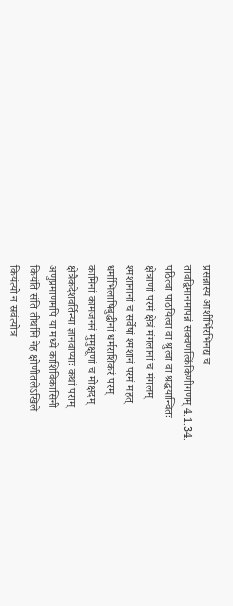प्रसन्नास्य आशीर्भिरभिनद्य च
तावद्विमानमापन्नं सक्वणत्किंकिणीगणम् 4.1.34.
पठित्वा पाठयित्वा वा श्रुत्वा वा श्रद्धयान्वितः
क्षेत्राणां परमं क्षेत्रं मंगलानां च मंगलम्
श्मशानानां च सर्वेषां श्मशानं परमं महत्
धर्माभिलाषिबुद्धीनां धर्मराशिकरं परम्
कामिनां कामजननं मुमुक्षूणां च मोक्षदम्
क्षेत्रैकदेशवर्तिन्या ज्ञानवाप्याः कथां पराम्
अणुप्रमाणमपि या मध्ये काशिविकासिनी
कियंति संति तीर्थानि नेह क्षोणीतलेऽखिले
कियंत्यो न स्रवंत्योत्र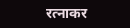रत्नाकर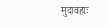मुदावहाः